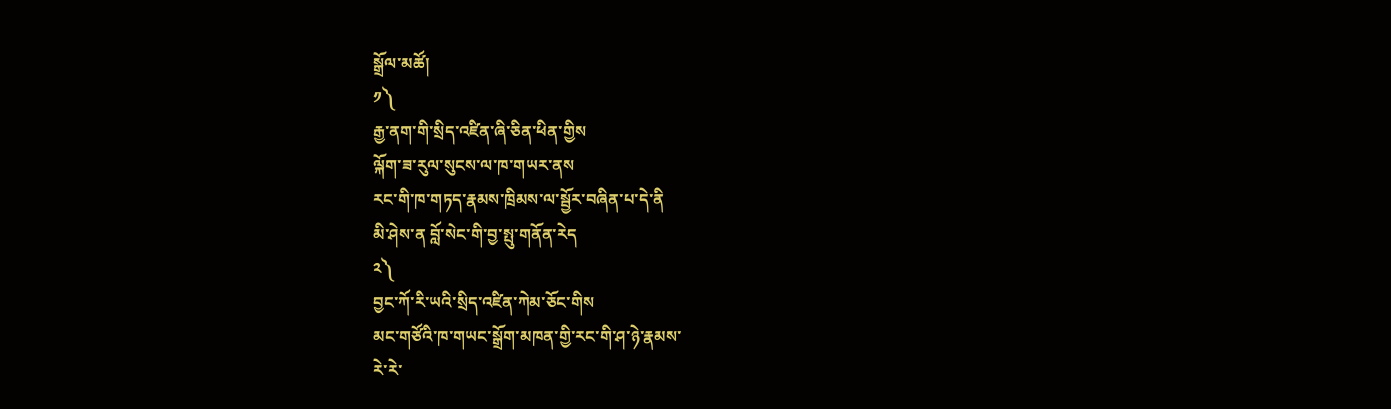སྒྲོལ་མཚོ།
༡༽
རྒྱ་ནག་གི་སྲིད་འཛིན་ཞི་ཅིན་ཕིན་གྱིས
ལྐོག་ཟ་རུལ་སུངས་ལ་ཁ་གཡར་ནས
རང་གི་ཁ་གཏད་རྣམས་ཁྲིམས་ལ་སྦྱོར་བཞིན་པ་དེ་ནི
མི་ཤེས་ན བློ་སེང་གི་བྱ་སྤུ་གནོན་རེད
༢༽
བྱང་ཀོ་རི་ཡའི་སྲིད་འཛིན་ཀེམ་ཅོང་གིས
མང་གཙོའི་ཁ་གཡང་སྒྲོག་མཁན་གྱི་རང་གི་ཤ་ཉེ་རྣམས་
རེ་རེ་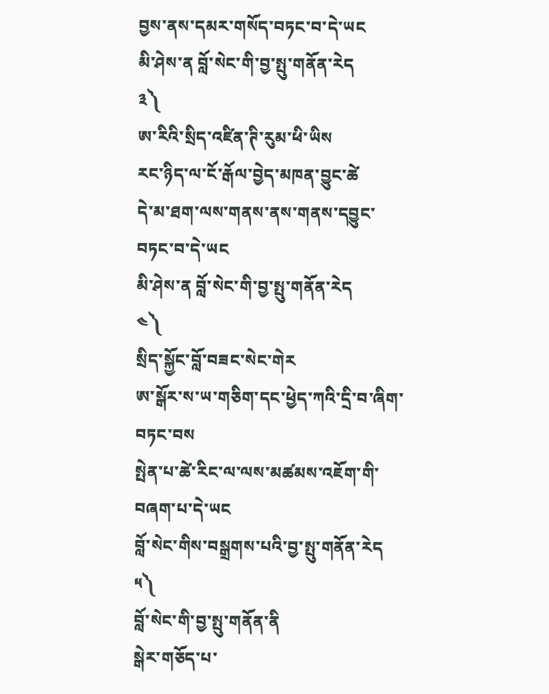བྱས་ནས་དམར་གསོད་བཏང་བ་དེ་ཡང
མི་ཤེས་ན བློ་སེང་གི་བྱ་སྤུ་གནོན་རེད
༣༽
ཨ་རིའི་སྲིད་འཛིན་ཊི་རུམ་ཕི་ཡིས
རང་ཉིད་ལ་ངོ་རྒོལ་བྱེད་མཁན་བྱུང་ཚེ
དེ་མ་ཐག་ལས་གནས་ནས་གནས་དབྱུང་བཏང་བ་དེ་ཡང
མི་ཤེས་ན བློ་སེང་གི་བྱ་སྤུ་གནོན་རེད
༤༽
སྲིད་སྐྱོང་བློ་བཟང་སེང་གེར
ཨ་སྒོར་ས་ཡ་གཅིག་དང་ཕྱེད་ཀའི་དྲི་བ་ཞིག་བཏང་བས
སྤེན་པ་ཚེ་རིང་ལ་ལས་མཚམས་འཇོག་གི་བཞག་པ་དེ་ཡང
བློ་སེང་གིས་བསྒྲགས་པའི་བྱ་སྤུ་གནོན་རེད
༥༽
བློ་སེང་གི་བྱ་སྤུ་གནོན་ནི
སྒེར་གཅོད་པ་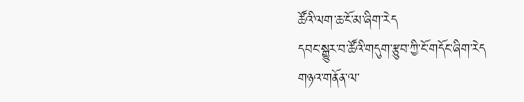ཚོའི་ལག་ཆ་ངོ་མ་ཞིག་རེད
དབང་སྒྱུར་བ་ཚོའི་གདུག་རྩུབ་ཀྱི་ངོ་གདོང་ཞིག་རེད
གཉའ་གནོན་ལ་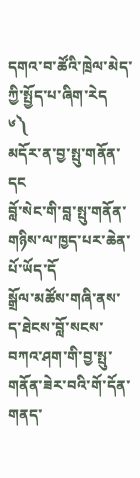དགའ་བ་ཚོའི་ཁྲེལ་མེད་ཀྱི་སྤྱོད་པ་ཞིག་རེད
༦༽
མདོར་ན་བྱ་སྤུ་གནོན་དང
བློ་སེང་གི་བླ་སྤུ་གནོན་གཉིས་ལ་ཁྱད་པར་ཆེན་པོ་ཡོད་དོ
སྒྲོལ་མཚོས་གཞི་ནས་ད་ཐེངས་བློ་སངས་བཀའ་ཤག་གི་བྱ་སྤུ་གནོན་ཟེར་བའི་གོ་དོན་གནད་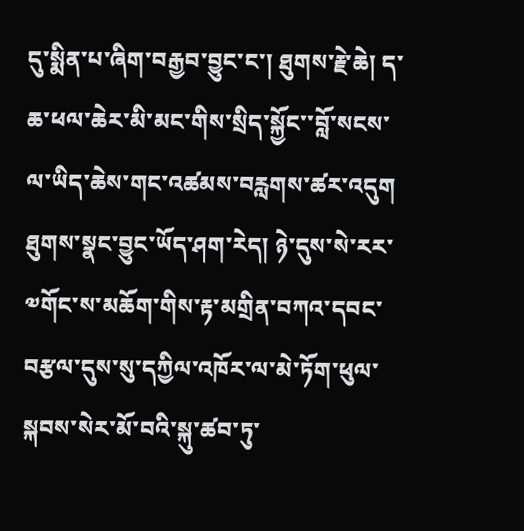དུ་སྨིན་པ་ཞིག་བརྒྱབ་བྱུང་ང་། ཐུགས་རྗེ་ཆེ། ད་ཆ་ཕལ་ཆེར་མི་མང་གིས་སྲིད་སྐྱོང་་བློ་སངས་ལ་ཡིད་ཆེས་གང་འཚམས་བརླགས་ཚར་འདུག ཐུགས་སྣང་བྱུང་ཡོད་ཤག་རེད། ཉེ་དུས་སེ་རར་༧གོང་ས་མཆོག་གིས་རྟ་མགྲིན་བཀའ་དབང་བརྩལ་དུས་སུ་དཀྱིལ་འཁོར་ལ་མེ་ཏོག་ཕུལ་སྐབས་སེར་མོ་བའི་སྐུ་ཚབ་ཏུ་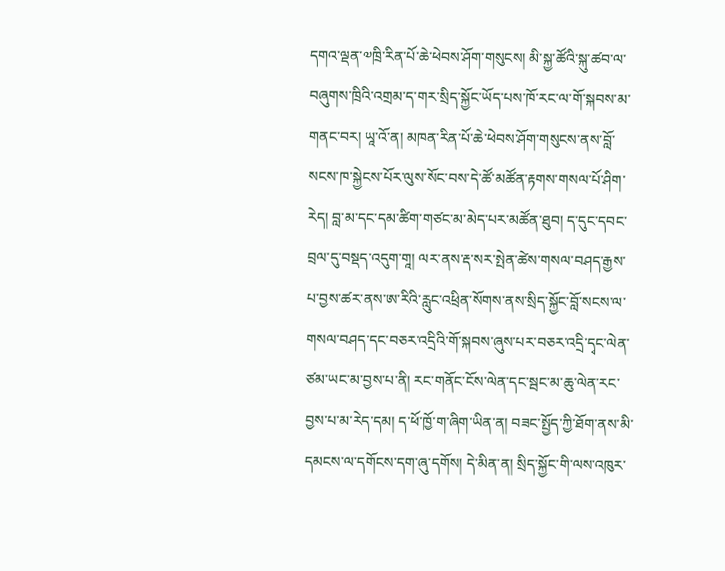དགའ་ལྡན་༧ཁྲི་རིན་པོ་ཆེ་ཕེབས་ཤོག་གསུངས། མི་སྐྱ་ཚོའི་སྐུ་ཚབ་ལ་བཞུགས་ཁྲིའི་འགྲམ་ད་གར་སྲིད་སྐྱོང་ཡོད་པས་ཁོ་རང་ལ་གོ་སྐབས་མ་གནང་བར། ཡཱ་འོ་ན། མཁན་རིན་པོ་ཆེ་ཕེབས་ཤོག་གསུངས་ནས་བློ་སངས་ཁ་སྐྱེངས་པོར་ལུས་སོང་བས་དེ་ཚོ་མཚོན་རྟགས་གསལ་པོ་ཤིག་རེད། བླ་མ་དང་དམ་ཚིག་གཙང་མ་མེད་པར་མཚོན་ཐུབ། ད་དུང་དབང་བྲལ་དུ་བསྡད་འདུག་གཱ། ལར་ནས་རྡ་སར་སྤེན་ཚེས་གསལ་བཤད་རྒྱས་པ་བྱས་ཚར་ནས་ཨ་རིའི་རླུང་འཕྲིན་སོགས་ནས་སྲིད་སྐྱོང་བློ་སངས་ལ་གསལ་བཤད་དང་བཅར་འདྲིའི་གོ་སྐབས་ཞུས་པར་བཅར་འདྲི་དྭང་ལེན་ཙམ་ཡང་མ་བྱས་པ་ནི། རང་གནོང་ངོས་ལེན་དང་སྦང་མ་ཆུ་ལེན་རང་བྱས་པ་མ་རེད་དམ། ད་ཕོ་ཁྱོ་ག་ཞིག་ཡིན་ན། བཟང་སྤྱོད་ཀྱི་ཐོག་ནས་མི་དམངས་ལ་དགོངས་དག་ཞུ་དགོས། དེ་མིན་ན། སྲིད་སྐྱོང་གི་ལས་འཁུར་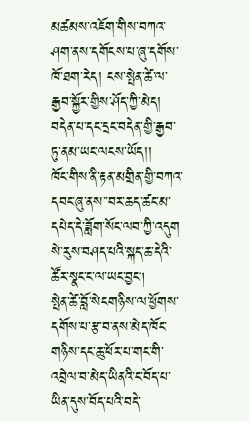མཚམས་འཇོག་གིས་བཀའ་ཤག་ནས་དགོངས་པ་ཞུ་དགོས་ཁོ་ཐག་རེད། ངས་སྤེན་ཚེ་ལ་རྒྱབ་སྐྱོར་གྱིས་ཤོད་ཀྱི་མེད། བདེན་པ་དང་དྲང་བདེན་གྱི་རྒྱབ་ཏུ་ནམ་ཡང་ལངས་ཡོད།།
ཁོང་གིས་ནི་རྟན་མགྲིན་གྱི་བཀའ་དབང་ཞུ་ནས་་བར་ཆད་ཚང་མ་དཔེད་དེ་ཟློག་སོང་ལབ་ཀྱི་འདུག སེ་རུས་བཤད་པའི་སྐད་ཆ་དེའི་ཚོར་སྣང་ང་ལ་ཡང་བྱང།
སྤེན་ཚེ་བློ་སེངགཉིས་ལ་ཕྱོགས་དགོས་པ་རྩ་བ་ནས་མེད་ཁོང་གཉིས་དང་ཆུ་ཕོར་པ་གང་གི་འབྲེལ་བ་མེད་ཡིནའི་ང་བོད་པ་ཡིན་དུས་བོད་པའི་བདེ་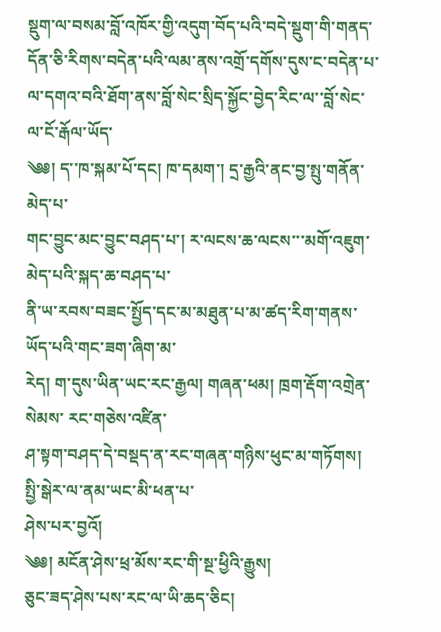སྡུག་ལ་བསམ་བློ་འཁོར་གྱི་འདུག་བོད་པའི་བདེ་སྡུག་གི་གནད་དོན་ཅི་རིགས་བདེན་པའི་ལམ་ནས་འགྲོ་དགོས་དུས་ང་བདེན་པ་ལ་དགའ་བའི་ཐོག་ནས་བློ་སེང་སྲིད་སྐྱོང་བྱེད་རིང་ལ་་བློ་སེང་ལ་ངོ་རྒོལ་ཡོད་
༄༅། ད་་ཁ་སྐམ་པོ་དང། ཁ་དམག་། དྲ་རྒྱའི་ནང་བྱ་སྤུ་གནོན་མེད་པ་
གང་བྱུང་མང་བྱུང་བཤད་པ་། ར་ལངས་ཆ་ལངས་་་མགོ་འཇུག་མེད་པའི་སྐད་ཆ་བཤད་པ་
ནི་ཡ་རབས་བཟང་སྤྱོད་དང་མ་མཐུན་པ་མ་ཚད་རིག་གནས་ཡོད་པའི་གང་ཟག་ཞིག་མ་
རེད། ག་དུས་ཡིན་ཡང་རང་རྒྱལ། གཞན་ཕམ། ཁྲག་རྡོག་འགྲེན་སེམས་ རང་གཅེས་འཛིན་
ཤ་སྟག་བཤད་དེ་བསྡད་ན་རང་གཞན་གཉིས་ཕུང་མ་གཏོགས། སྤྱི་སྒེར་ལ་ནམ་ཡང་མི་ཕན་པ་
ཤེས་པར་བྱའོ།
༄༅། མངོན་ཤེས་ཕྲ་མོས་རང་གི་སྔ་ཕྱིའི་རྒྱུས།
ཅུང་ཟད་ཤེས་པས་རང་ལ་ཡི་ཆད་ཅིང།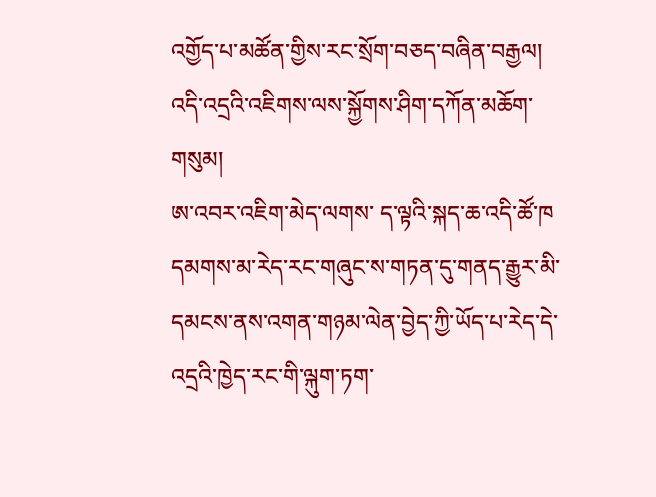འགྱོད་པ་མཚོན་གྱིས་རང་སྲོག་བཅད་བཞིན་བརྒྱལ།
འདི་འདྲའི་འཇིགས་ལས་སྐྱོགས་ཤིག་དཀོན་མཆོག་གསུམ།
ཨ་འབར་འཇིག་མེད་ལགས་ ད་ལྟའི་སྐད་ཆ་འདི་ཚོ་ཁ
དམགས་མ་རེད་རང་གཞུང་ས་གཏན་དུ་གནད་རྒྱུར་མི་དམངས་ནས་འགན་གཉམ་ལེན་བྱེད་ཀྱི་ཡོད་པ་རེད་དེ་འདྲའི་ཁྱེད་རང་གི་ལྐུག་ཏག་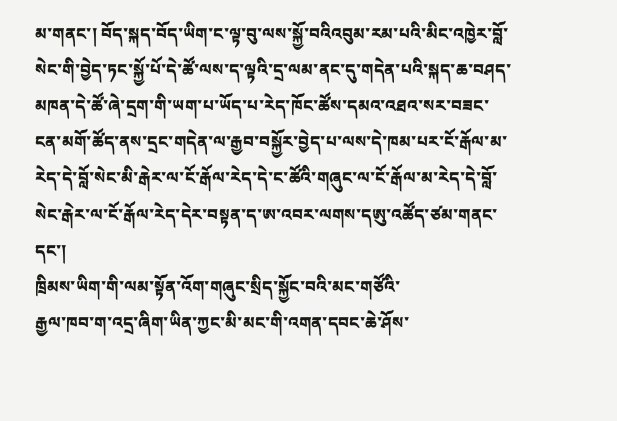མ་གནང་། བོད་སྐད་བོད་ཡིག་ང་ལྟ་བུ་ལས་སྐྱོ་བའིའབུམ་རམ་པའི་མིང་འཁྱེར་བློ་སེང་གི་བྱེད་ཏང་སྐྱོ་པོ་དེ་ཚོ་ལས་ད་ལྟའི་དྲ་ལམ་ནང་དུ་གདེན་པའི་སྐད་ཆ་བཤད་མཁན་དེ་ཚོ་ཞེ་དྲག་གི་ཡག་པ་ཡོད་པ་རེད་ཁོང་ཚོས་དམའ་འཐའ་སར་བཟང་ངན་མགོ་ཚོད་ནས་དྲང་གདེན་ལ་རྒྱབ་བསྐྱོར་བྱེད་པ་ལས་དེ་ཁམ་པར་ངོ་རྒོལ་མ་རེད་དེ་བློ་སེང་མི་རྒེར་ལ་ངོ་རྒོལ་རེད་དེ་ང་ཚོའི་གཞུང་ལ་ངོ་རྒོལ་མ་རེད་དེ་བློ་སེང་རྒེར་ལ་ངོ་རྒོལ་རེད་དེར་བསྟན་ད་ཨ་འབར་ལགས་དཨུ་འཚོད་ཙམ་གནང་དང་།
ཁྲིམས་ཡིག་གི་ལམ་སྟོན་འོག་གཞུང་སྲིད་སྐྱོང་བའི་མང་གཙོའི་
རྒྱལ་ཁབ་ག་འདྲ་ཞིག་ཡིན་ཀྱང་མི་མང་གི་འགན་དབང་ཆེ་ཤོས་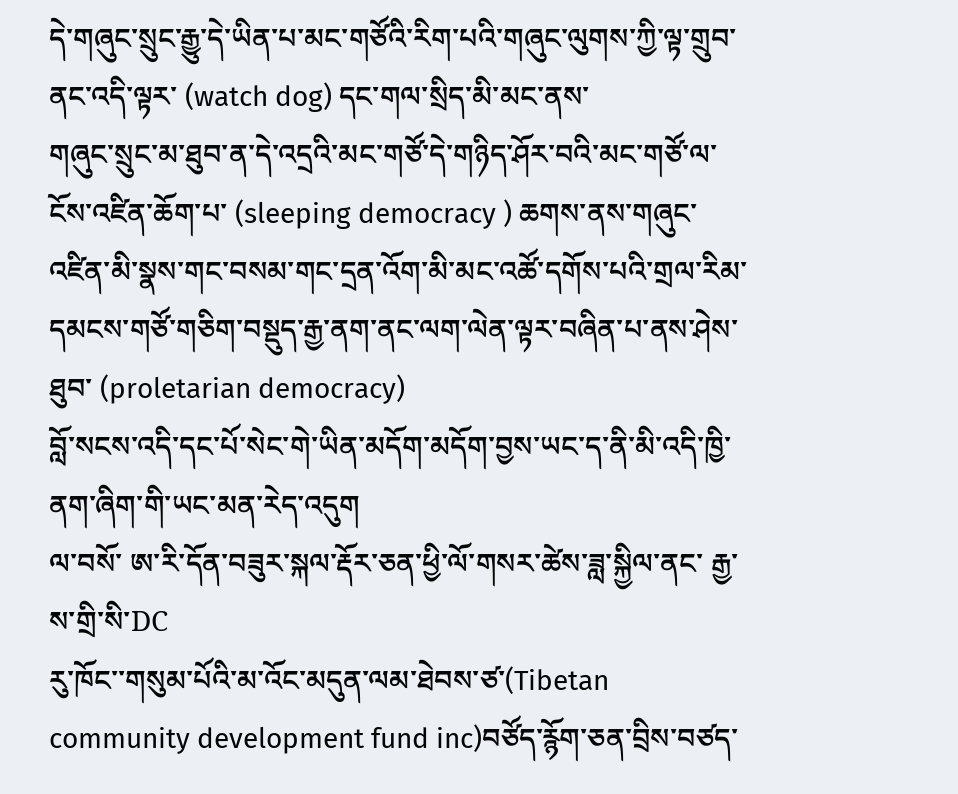དེ་གཞུང་སྲུང་རྒྱུ་དེ་ཡིན་པ་མང་གཙོའི་རིག་པའི་གཞུང་ལུགས་ཀྱི་ལྟ་གྲུབ་ནང་འདི་ལྟར་ (watch dog) དང་གལ་སྲིད་མི་མང་ནས་
གཞུང་སྲུང་མ་ཐུབ་ན་དེ་འདྲའི་མང་གཙོ་དེ་གཉིད་ཤོར་བའི་མང་གཙོ་ལ་ངོས་འཛིན་ཆོག་པ་ (sleeping democracy ) ཆགས་ནས་གཞུང་འཛིན་མི་སྣས་གང་བསམ་གང་དྲན་འོག་མི་མང་འཚོ་དགོས་པའི་གྲལ་རིམ་དམངས་གཙོ་གཅིག་བསྡུད་རྒྱ་ནག་ནང་ལག་ལེན་ལྟར་བཞིན་པ་ནས་ཤེས་ཐུབ་ (proletarian democracy)
བློ་སངས་འདི་དང་པོ་སེང་གེ་ཡིན་མདོག་མདོག་བྱས་ཡང་ད་ནི་མི་འདི་ཁྱི་ནག་ཞིག་གི་ཡང་མན་རེད་འདུག
ལ་བསོ་ ཨ་རི་དོན་བཟུར་སྐལ་རྡོར་ཅན་ཕྱི་ལོ་གསར་ཚེས་ཟླ་སྐྱིལ་ནང་ རྒྱ་ས་གྲི་སི་DC
རུ་ཁོང་་གསུམ་པོའི་མ་འོང་མདུན་ལམ་ཐེབས་ཙ་(Tibetan community development fund inc)བཙོད་རྙོག་ཅན་བྲིས་བཙད་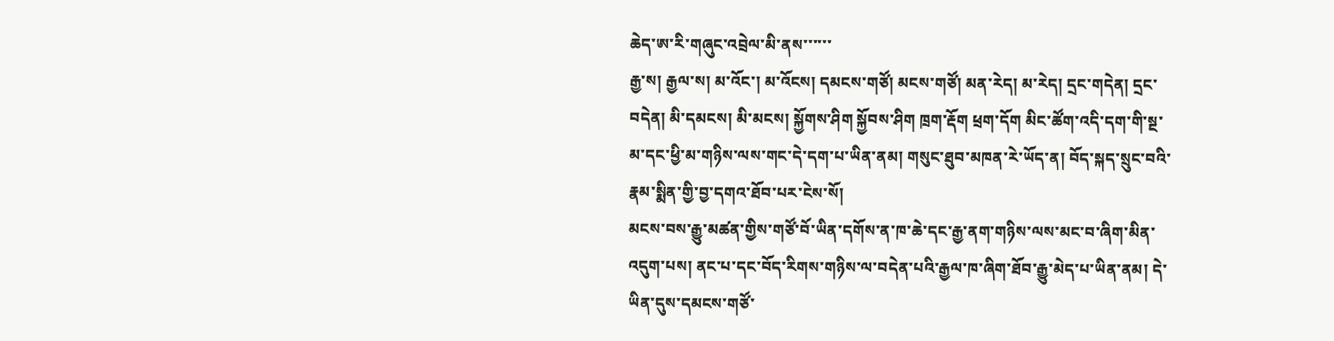ཆེད་ཨ་རི་གཞུང་འབྲེལ་མི་ནས་་་་་་
རྒྱ་ས། རྒྱལ་ས། མ་འོང་། མ་འོངས། དམངས་གཙོ། མངས་གཙོ། མན་རེད། མ་རེད། དྲང་གདེན། དྲང་བདེན། མི་དམངས། མི་མངས། སྐྱོགས་ཤིག སྐྱོབས་ཤིག ཁྲག་རྡོག ཕྲག་དོག མིང་ཚོག་འདི་དག་གི་སྔ་མ་དང་ཕྱི་མ་གཉིས་ལས་གང་དེ་དག་པ་ཡིན་ནམ། གསུང་ཐུབ་མཁན་རེ་ཡོད་ན། བོད་སྐད་སྲུང་བའི་རྣམ་སྨིན་གྱི་བྱ་དགའ་ཐོབ་པར་ངེས་སོ།
མངས་བས་རྒྱུ་མཚན་གྱིས་གཙོ་བོ་ཡིན་དགོས་ན་ཁ་ཆེ་དང་རྒྱ་ནག་གཉིས་ལས་མང་བ་ཞིག་མིན་འདུག་པས། ནང་པ་དང་བོད་རིགས་གཉིས་ལ་བདེན་པའི་རྒྱལ་ཁ་ཞིག་ཐོབ་རྒྱུ་མེད་པ་ཡིན་ནམ། དེ་ཡིན་དུས་དམངས་གཙོ་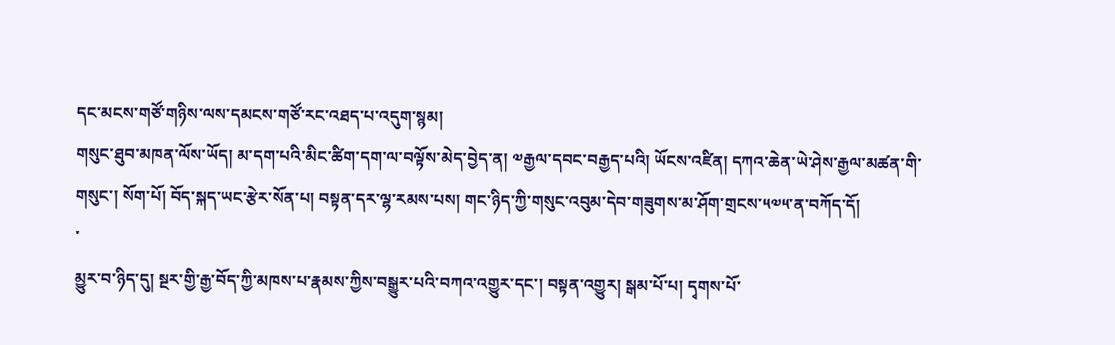དང་མངས་གཙོ་གཉིས་ལས་དམངས་གཙོ་རང་འཐད་པ་འདུག་སྙམ།
གསུང་ཐུབ་མཁན་ལོས་ཡོད། མ་དག་པའི་མིང་ཚིག་དག་ལ་བལྟོས་མེད་བྱེད་ན། ༧རྒྱལ་དབང་བརྒྱད་པའི། ཡོངས་འཛིན། དཀའ་ཆེན་ཡེ་ཤེས་རྒྱལ་མཚན་གི་གསུང་། སོག་པོ། བོད་སྐད་ཡང་རྩེར་སོན་པ། བསྟན་དར་ལྷ་རམས་པས། གང་ཉིད་ཀྱི་གསུང་འབུམ་དེབ་གཟུགས་མ་ཤོག་གྲངས་༥༧༥་ན་བཀོད་དོ།
་
མྱུར་བ་ཉིད་དུ། སྔར་གྱི་རྒྱ་བོད་ཀྱི་མཁས་པ་རྣམས་ཀྱིས་བསྒྱུར་པའི་བཀའ་འགྱུར་དང་། བསྟན་འགྱུར། སྒམ་པོ་པ། དྭགས་པོ་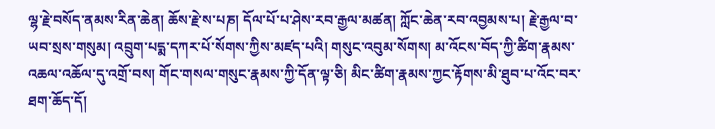ལྷ་རྗེ་བསོད་ནམས་རིན་ཆེན། ཆོས་རྗེ་ས་པཎ། དོལ་པོ་པ་ཤེས་རབ་རྒྱལ་མཚན། ཀློང་ཆེན་རབ་འབྱམས་པ། རྗེ་རྒྱལ་བ་ཡབ་སྲས་གསུམ། འབྲུག་པདྨ་དཀར་པོ་སོགས་ཀྱིས་མཛད་པའི། གསུང་འབུམ་སོགས། མ་འོངས་བོད་ཀྱི་ཚིག་རྣམས་འཆལ་འཆོལ་དུ་འགྲོ་བས། གོང་གསལ་གསུང་རྣམས་ཀྱི་དོན་ལྟ་ཅི། མིང་ཚིག་རྣམས་ཀྱང་རྟོགས་མི་ཐུབ་པ་འོང་བར་ཐག་ཆོད་དོ།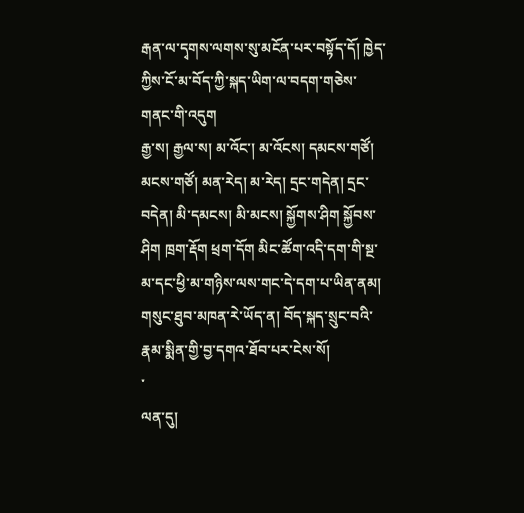རྒན་ལ་དྭགས་ལགས་སུ་མངོན་པར་བསྟོད་དོ། ཁྱེད་ཀྱིས་ངོ་མ་བོད་ཀྱི་སྐད་ཡིག་ལ་བདག་གཅེས་གནང་གི་འདུག
རྒྱ་ས། རྒྱལ་ས། མ་འོང་། མ་འོངས། དམངས་གཙོ། མངས་གཙོ། མན་རེད། མ་རེད། དྲང་གདེན། དྲང་བདེན། མི་དམངས། མི་མངས། སྐྱོགས་ཤིག སྐྱོབས་ཤིག ཁྲག་རྡོག ཕྲག་དོག མིང་ཚོག་འདི་དག་གི་སྔ་མ་དང་ཕྱི་མ་གཉིས་ལས་གང་དེ་དག་པ་ཡིན་ནམ། གསུང་ཐུབ་མཁན་རེ་ཡོད་ན། བོད་སྐད་སྲུང་བའི་རྣམ་སྨིན་གྱི་བྱ་དགའ་ཐོབ་པར་ངེས་སོ།
་
ལན་དུ།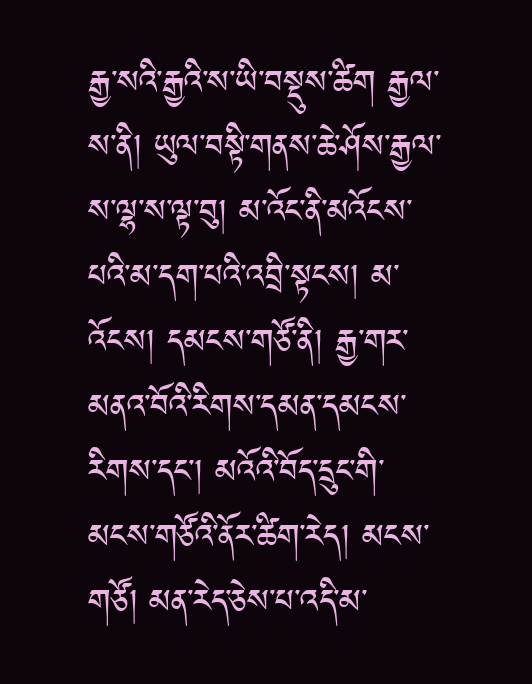རྒྱ་སའི་རྒྱའི་ས་ཡི་བསྡུས་ཚིག རྒྱལ་ས་ནི། ཡུལ་བསྟི་གནས་ཆེ་ཤོས་རྒྱལ་ས་ལྷ་ས་ལྟ་བུ། མ་འོང་ནི་མའོངས་པའི་མ་དག་པའི་འབྲི་སྟངས། མ་འོངས། དམངས་གཙོ་ནི། རྒྱ་གར་མནའ་བོའི་རིགས་དམན་དམངས་རིགས་དང་། མའོའི་བོད་དྲུང་གི་མངས་གཙོའི་ནོར་ཚིག་རེད། མངས་གཙོ། མན་རེད་ཅེས་པ་འདི་མ་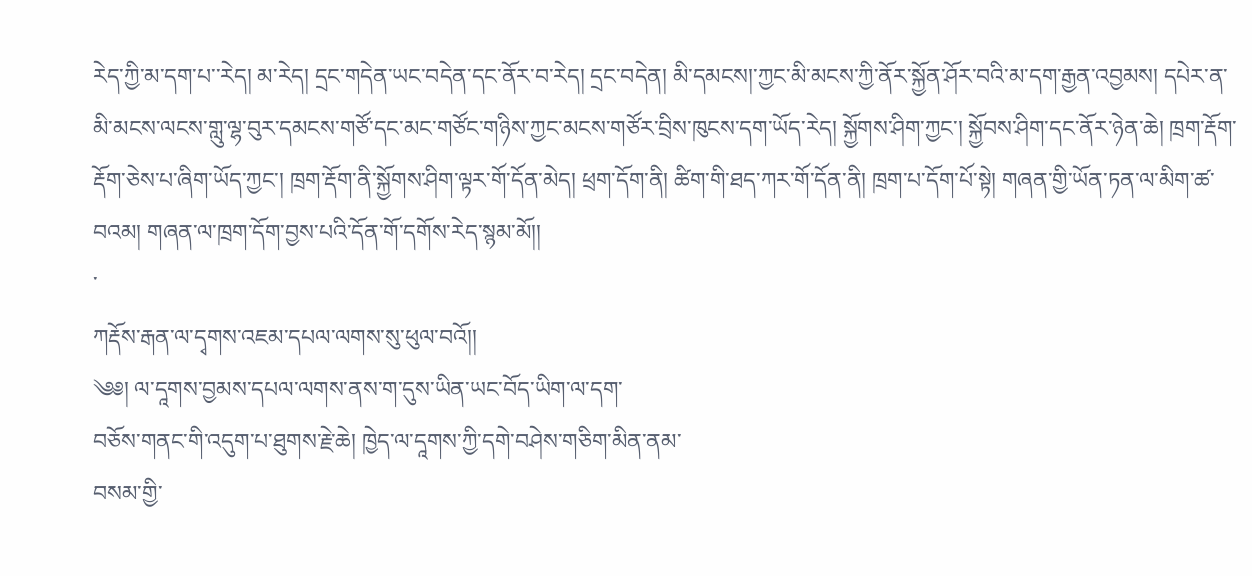རེད་ཀྱི་མ་དག་པ་་རེད། མ་རེད། དྲང་གདེན་ཡང་བདེན་དང་ནོར་བ་རེད། དྲང་བདེན། མི་དམངས།་ཀྱང་མི་མངས་ཀྱི་ནོར་སྐྱོན་ཤོར་བའི་མ་དག་རྒྱན་འབྱམས། དཔེར་ན་མི་མངས་ལངས་གླུ་ལྷ་བུར་དམངས་གཙོ་དང་མང་གཙོང་གཉིས་ཀྱང་མངས་གཙོར་བྲིས་ཁུངས་དག་ཡོད་རེད། སྐྱོགས་ཤིག་ཀྱང་། སྐྱོབས་ཤིག་དང་ནོར་ཉེན་ཆེ། ཁྲག་རྡོག་རྡོག་ཅེས་པ་ཞིག་ཡོད་ཀྱང་། ཁྲག་རྡོག་ནི་སྐྱོགས་ཤིག་ལྟར་གོ་དོན་མེད། ཕྲག་དོག་ནི། ཚིག་གི་ཐད་ཀར་གོ་དོན་ནི། ཁྲག་པ་དོག་པོ་སྟེ། གཞན་གྱི་ཡོན་ཏན་ལ་མིག་ཚ་བའམ། གཞན་ལ་ཁྲག་དོག་བྱས་པའི་དོན་གོ་དགོས་རེད་སྙམ་མོ།།
་
ཀརྡོས་རྒན་ལ་དྭགས་འཇམ་དཔལ་ལགས་སུ་ཕུལ་བའོ།།
༄༅། ལ་དཱགས་བྱམས་དཔལ་ལགས་ནས་ག་དུས་ཡིན་ཡང་བོད་ཡིག་ལ་དག་
བཅོས་གནང་གི་འདུག་པ་ཐུགས་རྗེ་ཆེ། ཁྱེད་ལ་དཱགས་ཀྱི་དགེ་བཤེས་གཅིག་མིན་ནམ་
བསམ་གྱི་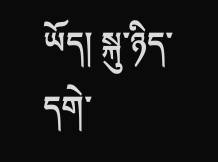ཡོད། སྐུ་ཉིད་དགེ་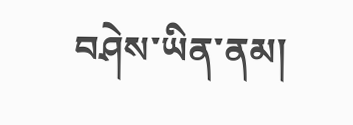བཤེས་ཡིན་ནམ།